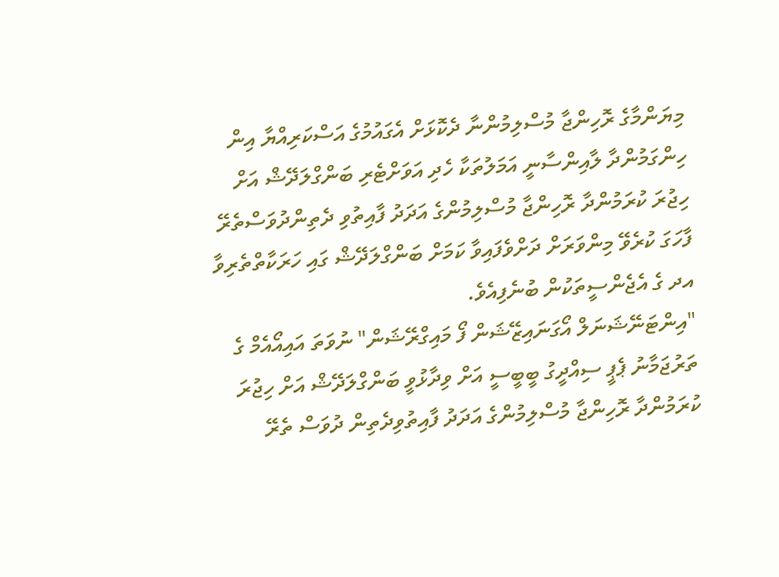މިޔަންމާގެ ރޮހިންޖާ މުސްލިމުންނާ ދެކޮޅަށް އެގައުމުގެ އަސްކަރިއްޔާ އިން ހިންގަމުންދާ ލާއިންސާނީ އަމަލުތަކާ ހެދި އަވަށްޓެރި ބަންގްލަދޭޝް އަށް ހިޖުރަ ކުރަމުންދާ ރޮހިންޖާ މުސްލިމުންގެ އަދަދު ފާއިތުވި ދެތިންދުވަސްތެރޭ ފާހަގަ ކުރެވޭ މިންވަރަށް ދަށްވެފައިވާ ކަމަށް ބަންގްލަދޭޝް ގައި ހަރަކާތްތެރިވާ އދ ގެ އެޖެންސީތަކުން ބުނެފިއެވެ.
"އިންޓަނޭޝަނަލް އޯގަނައިޒޭޝަން ފޯ މައިގްރޭޝަން" ނުވަތަ އައިއޯއެމް ގެ ތަރުޖަމާނު ޕެޕީ ސިއްދީގު ބީބީސީ އަށް ވިދާޅުވީ ބަންގްލަދޭޝް އަށް ހިޖުރަ ކުރަމުންދާ ރޮހިންޖާ މުސްލިމުންގެ އަދަދު ފާއިތުވިދެތިން ދުވަސް ތެރޭ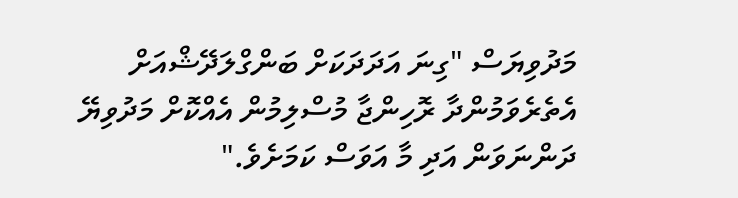މަދުވިޔަސް "ގިނަ އަދަދަކަށް ބަންގްލަދޭޝްއަށް އެތެރެވަމުންދާ ރޮހިންޖާ މުސްލިމުން އެއްކޮށް މަދުވިޔޭ ދަންނަވަން އަދި މާ އަވަސް ކަމަށެވެ."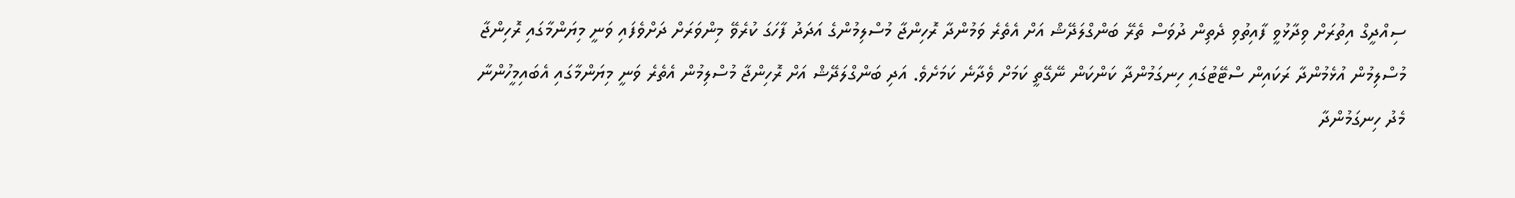ސިއްދީގް އިތުރަށް ވިދާޅުވީ ފާއިތުވި ދެތިން ދުވަސް ތެރޭ ބަންގްލަދޭޝް އަށް އެތެރެ ވަމުންދާ ރޮހިންޖާ މުސްލިމުންގެ އަދަދު ފާހަގަ ކުރެވޭ މިންވަރަށް ދަށްވެފައި ވަނީ މިޔަންމާގައި ރޮހިންޖާ މުސްލިމުން އުޅެމުންދާ ރަކައިން ސްޓޭޓުގައި ހިނގަމުންދާ ކަންކަން ނޭގޭތީ ކަމަށް ވެދާނެ ކަމަށެވެ. އަދި ބަންގްލަދޭޝް އަށް ރޮހިންޖާ މުސްލިމުން އެތެރެ ވަނީ މިޔަންމާގައި އެބައިމީހުންނާ މެދު ހިނގަމުންދާ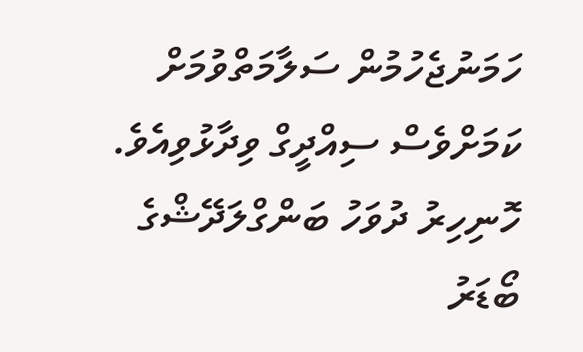ހަމަނުޖެހުމުން ސަލާމަތްވުމަށް ކަމަށްވެސް ސިއްދީގް ވިދާޅުވިއެވެ.
ހޮނިހިރު ދުވަހު ބަންގްލަދޭޝްގެ ބޯޑަރު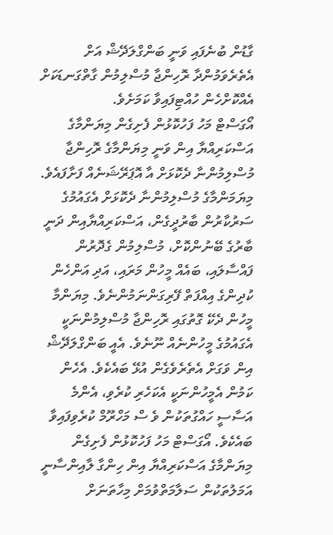ގާޑުން ބުނެފައި ވަނީ ބަންގްލަދޭޝް އަށް އެތެރެވަމުންދާ ރޮހިންޖާ މުސްލިމުން ގާތްގަނޑަކަށް އެއްކޮށްހެން ހުއްޓިފައިވާ ކަމަށެވެ.
އޯގަސްޓް މަހު ފަހުކޮޅުން ފެށިގެން މިޔަންމާގެ އަސްކަރިއްޔާ އިން ވަނީ މިޔަންމާގެ ރޮހިންޖާ މުސްލިމުންނާ ދެކޮޅަށް އާ އޮޕަރޭޝަނެއް ފަށާފައެވެ. މިޔަމަންމާގެ މުސްލިމުންނާ ދެކޮޅަށް އެގައުމުގެ ސަރުކާރުން ބާރުދީގެން، އަސްކަރިއްޔާއިން ދަނީ ބާރުގެ ބޭނުންކޮށް، މުސްލިމުން ގެދޮރުން ފައްސާލައި، ބައެއް މީހުން މަރައި، އަދި އަންހެން ކުދިންގެ އިއްފަތް ފޭރިގަންނަމުންނެވެ. މިޔަންމާ މީހުން ދެކޭ ގޮތުގައި ރޮހިންޖާ މުސްލިމުންނަކީ އެގައުމުގެ މީހުންނެއް ނޫނެވެ. އެއީ ބަންގްލަދޭޝް އިން ވަގަށް އެތެރެވެގެން އުޅޭ ބައެކެވެ. އެހެން ކަމުން އެމީހުންނަކީ އެކަހެރި ކުރެވި، އެންމެ އަސާސީ ހައްގުތަކުން ވެ ސް މަހްރޫމް ކުރެވިފައިވާ ބައެކެވެ. އޯގަސްޓް މަހު ފަހުކޮޅުން ފެށިގެން މިޔަންމާގެ އަސްކަރިއްޔާ އިން ހިންގާ ލާއިންސާނީ އަމަލުތަކުން ސަލާމަތްވުމަށް މިހާތަނަށް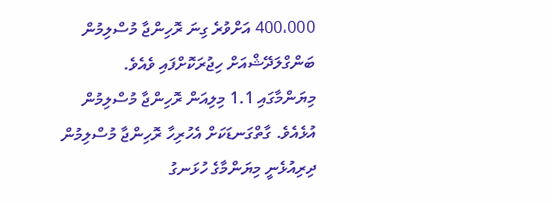400،000 އަށްވުރެ ގިނަ ރޮހިންޖާ މުސްލިމުން ބަންގްލަދޭޝްއަށް ހިޖުރަކޮށްފައި ވެއެވެ.
މިޔަންމާގައި 1.1 މިލިއަން ރޮހިންޖާ މުސްލިމުން އުޅެއެވެ. ގާތްގަނޑަކަށް އެހުރިހާ ރޮހިންޖާ މުސްލިމުން ދިރިއުޅެނީ މިޔަންމާގެ ހުޅަނގު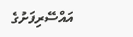އައްސޭރިފަށުގެ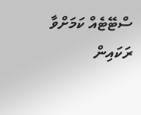ސްޓޭޓެއް ކަމަށްވާ ރަކައިން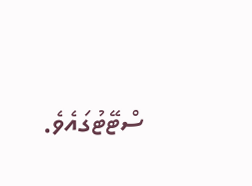ސްޓޭޓުގައެވެ.